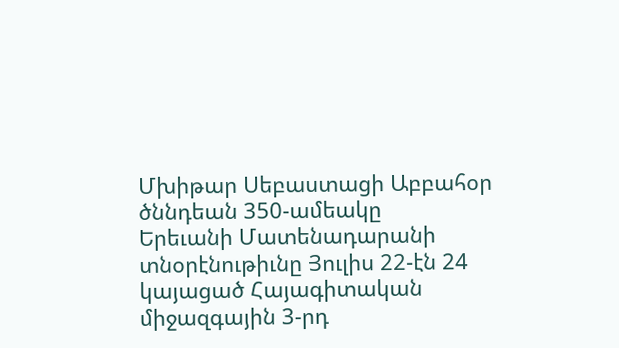Մխիթար Սեբաստացի Աբբահօր ծննդեան 350-ամեակը
Երեւանի Մատենադարանի տնօրէնութիւնը Յուլիս 22-էն 24 կայացած Հայագիտական միջազգային 3-րդ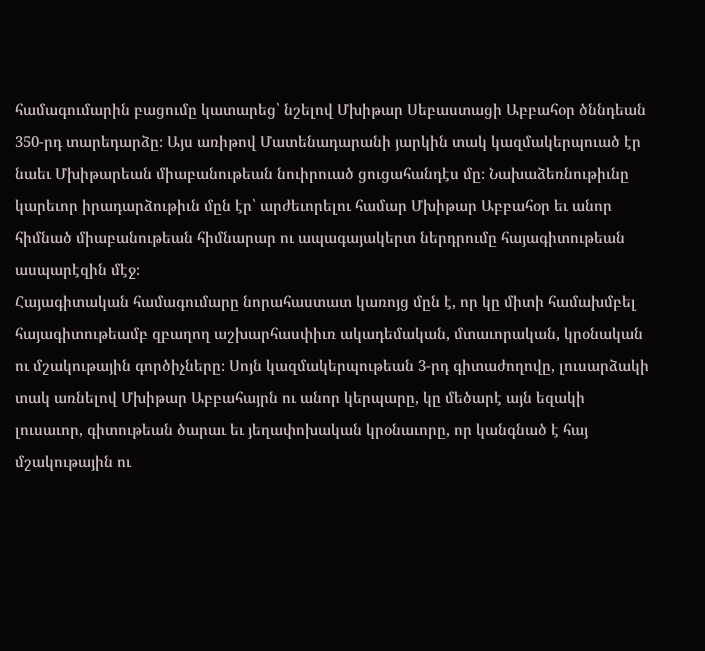համագումարին բացումը կատարեց՝ նշելով Մխիթար Սեբաստացի Աբբահօր ծննդեան 350-րդ տարեդարձը։ Այս առիթով Մատենադարանի յարկին տակ կազմակերպուած էր նաեւ Մխիթարեան միաբանութեան նուիրուած ցուցահանդէս մը։ Նախաձեռնութիւնը կարեւոր իրադարձութիւն մըն էր՝ արժեւորելու համար Մխիթար Աբբահօր եւ անոր հիմնած միաբանութեան հիմնարար ու ապագայակերտ ներդրումը հայագիտութեան ասպարէզին մէջ։
Հայագիտական համագումարը նորահաստատ կառոյց մըն է, որ կը միտի համախմբել հայագիտութեամբ զբաղող աշխարհասփիւռ ակադեմական, մտաւորական, կրօնական ու մշակութային գործիչները։ Սոյն կազմակերպութեան 3-րդ գիտաժողովը, լուսարձակի տակ առնելով Մխիթար Աբբահայրն ու անոր կերպարը, կը մեծարէ այն եզակի լուսաւոր, գիտութեան ծարաւ եւ յեղափոխական կրօնաւորը, որ կանգնած է հայ մշակութային ու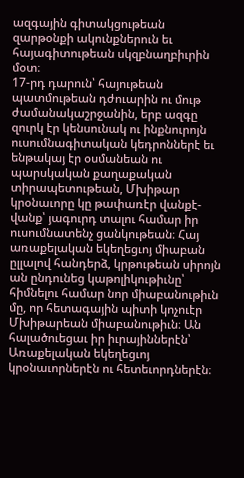ազգային գիտակցութեան զարթօնքի ակունքներուն եւ հայագիտութեան սկզբնաղբիւրին մօտ։
17-րդ դարուն՝ հայութեան պատմութեան դժուարին ու մութ ժամանակաշրջանին, երբ ազգը զուրկ էր կենսունակ ու ինքնուրոյն ուսումնագիտական կեդրոններէ եւ ենթակայ էր օսմանեան ու պարսկական քաղաքական տիրապետութեան, Մխիթար կրօնաւորը կը թափառէր վանքէ-վանք՝ յագուրդ տալու համար իր ուսումնատենչ ցանկութեան։ Հայ առաքելական եկեղեցւոյ միաբան ըլլալով հանդերձ, կրթութեան սիրոյն ան ընդունեց կաթոլիկութիւնը՝ հիմնելու համար նոր միաբանութիւն մը, որ հետագային պիտի կոչուէր Մխիթարեան միաբանութիւն։ Ան հալածուեցաւ իր իւրայիններէն՝ Առաքելական եկեղեցւոյ կրօնաւորներէն ու հետեւորդներէն։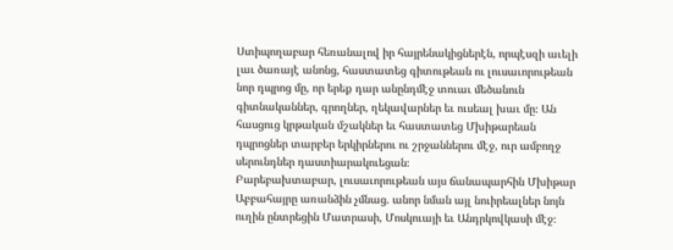Ստիպողաբար հեռանալով իր հայրենակիցներէն, որպէսզի աւելի լաւ ծառայէ անոնց, հաստատեց գիտութեան ու լուսաւորութեան նոր դպրոց մը, որ երեք դար անընդմէջ տուաւ մեծանուն գիտնականներ, գրողներ, ղեկավարներ եւ ուսեալ խաւ մը։ Ան հասցուց կրթական մշակներ եւ հաստատեց Մխիթարեան դպրոցներ տարբեր երկիրներու ու շրջաններու մէջ, ուր ամբողջ սերունդներ դաստիարակուեցան։
Բարեբախտաբար, լուսաւորութեան այս ճանապարհին Մխիթար Աբբահայրը առանձին չմնաց. անոր նման այլ նուիրեալներ նոյն ուղին ընտրեցին Մատրասի, Մոսկուայի եւ Անդրկովկասի մէջ։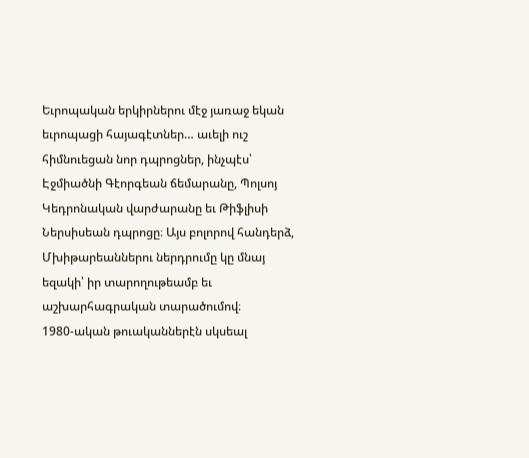Եւրոպական երկիրներու մէջ յառաջ եկան եւրոպացի հայագէտներ… աւելի ուշ հիմնուեցան նոր դպրոցներ, ինչպէս՝ Էջմիածնի Գէորգեան ճեմարանը, Պոլսոյ Կեդրոնական վարժարանը եւ Թիֆլիսի Ներսիսեան դպրոցը։ Այս բոլորով հանդերձ, Մխիթարեաններու ներդրումը կը մնայ եզակի՝ իր տարողութեամբ եւ աշխարհագրական տարածումով։
1980-ական թուականներէն սկսեալ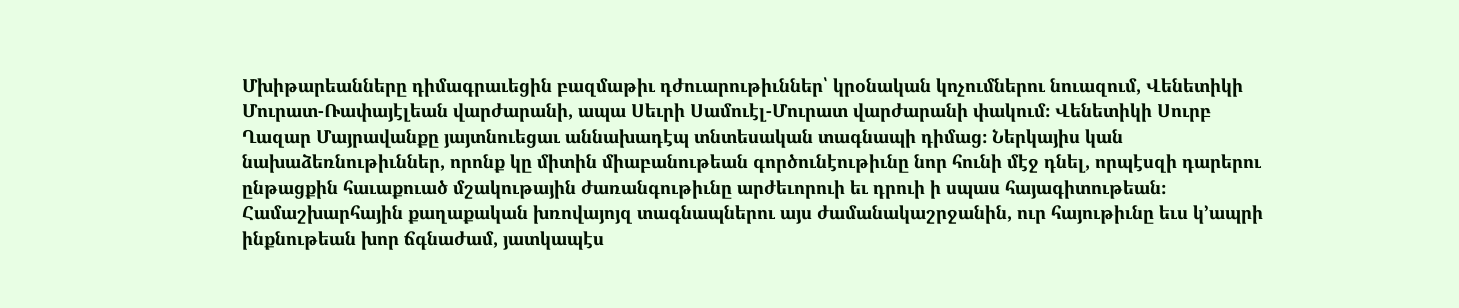Մխիթարեանները դիմագրաւեցին բազմաթիւ դժուարութիւններ՝ կրօնական կոչումներու նուազում, Վենետիկի Մուրատ-Ռափայէլեան վարժարանի, ապա Սեւրի Սամուէլ-Մուրատ վարժարանի փակում։ Վենետիկի Սուրբ Ղազար Մայրավանքը յայտնուեցաւ աննախադէպ տնտեսական տագնապի դիմաց։ Ներկայիս կան նախաձեռնութիւններ, որոնք կը միտին միաբանութեան գործունէութիւնը նոր հունի մէջ դնել, որպէսզի դարերու ընթացքին հաւաքուած մշակութային ժառանգութիւնը արժեւորուի եւ դրուի ի սպաս հայագիտութեան։
Համաշխարհային քաղաքական խռովայոյզ տագնապներու այս ժամանակաշրջանին, ուր հայութիւնը եւս կ՚ապրի ինքնութեան խոր ճգնաժամ, յատկապէս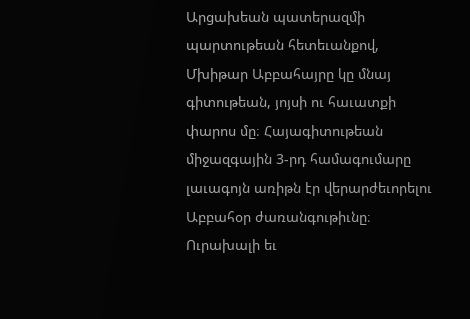Արցախեան պատերազմի պարտութեան հետեւանքով, Մխիթար Աբբահայրը կը մնայ գիտութեան, յոյսի ու հաւատքի փարոս մը։ Հայագիտութեան միջազգային 3-րդ համագումարը լաւագոյն առիթն էր վերարժեւորելու Աբբահօր ժառանգութիւնը։ Ուրախալի եւ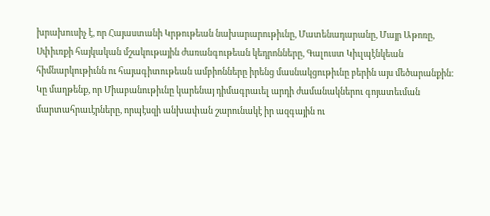խրախուսիչ է, որ Հայաստանի Կրթութեան նախարարութիւնը, Մատենադարանը, Մայր Աթոռը, Սփիւռքի հայկական մշակութային ժառանգութեան կեդրոնները, Գալուստ Կիւլպէնկեան հիմնարկութիւնն ու հայագիտութեան ամբիոնները իրենց մասնակցութիւնը բերին այս մեծարանքին։ Կը մաղթենք, որ Միաբանութիւնը կարենայ դիմագրաւել արդի ժամանակներու գոյատեւման մարտահրաւէրները, որպէսզի անխափան շարունակէ իր ազգային ու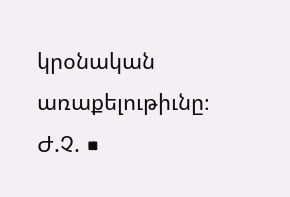կրօնական առաքելութիւնը։
Ժ.Չ. ■